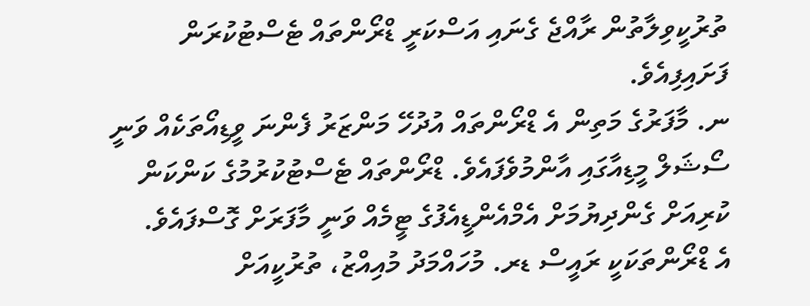ތުރުކީވިލާތުން ރާއްޖެ ގެނައި އަސްކަރީ ޑްރޯންތައް ޓެސްޓުކުރަން ފަށައިފިއެވެ.
ނ. މާފަރުގެ މަތިން އެ ޑްރޯންތައް އުދުހޭ މަންޒަރު ފެންނަ ވީޑިއޯތަކެއް ވަނީ ސޯޝަލް މީޑިއާގައި އާންމުވެފައެވެ. ޑްރޯންތައް ޓެސްޓުކުރުމުގެ ކަންކަން ކުރިއަށް ގެންދިޔުމަށް އެމްއެންޑީއެފުގެ ޓީމެއް ވަނީ މާފަރަށް ގޮސްފައެވެ.
އެ ޑްރޯންތަކަކީ ރައީސް ޑރ. މުހައްމަދު މުއިއްޒު، ތުރުކީއަށް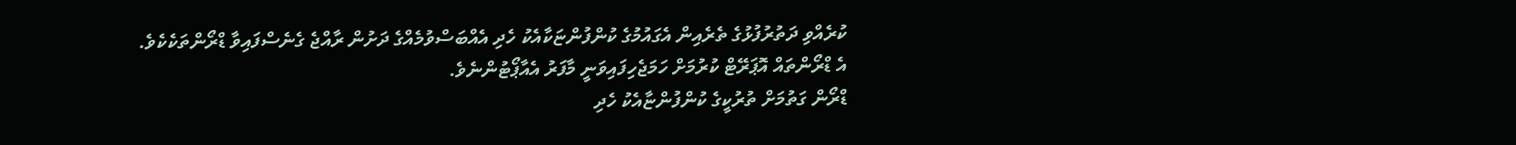ކުރެއްވި ދަތުރުފުޅުގެ ތެރެއިން އެގައުމުގެ ކުންފުންޏަކާއެކު ހެދި އެއްބަސްވުމެއްގެ ދަށުން ރާއްޖެ ގެނެސްފައިވާ ޑްރޯންތަކެކެވެ. އެ ޑްރޯންތައް އޮޕަރޭޓް ކުރުމަށް ހަމަޖެހިފައިވަނީ މާފަރު އެއާޕޯޓުންނެވެ.
ޑްރޯން ގަތުމަށް ތުރުކީގެ ކުންފުންޏާއެކު ހެދި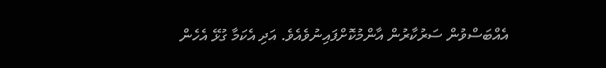އެއްބަސްވުން ސަރުކާރުން އާންމުކޮށްފައިނުވެއެވެ. އަދި އެކަމާ ގުޅޭ އެހެން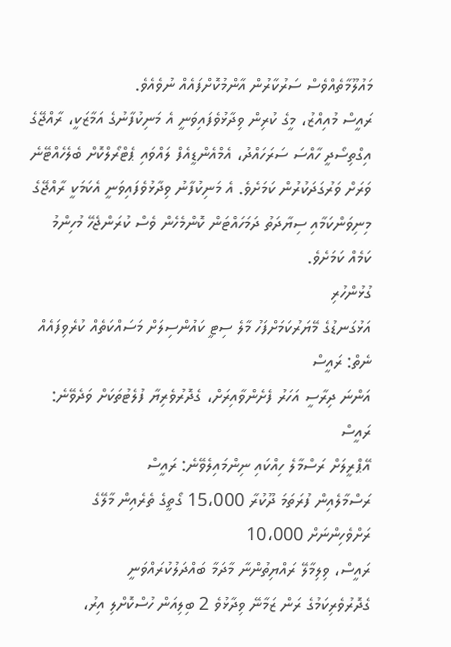މައުލޫމާތެއްވެސް ސަރުކާރުން އާންމުކޮށްފައެއް ނުވެއެވެ.
ރައީސް މުއިއްޒު، މީގެ ކުރިން ވިދާޅުވެފައިވަނީ އެ މަނިކުފާނުގެ އަމާޒަކީ، ރާއްޖޭގެ އިގްތިސޯދީ ހާއްސަ ސަރަހައްދު، އެމްއެންޑީއެފް ލައްވައި ޕެޓްރޯލްކޮށް ބެލެހެއްޓޭނެ ވަރަށް ވަރުގަދަކުރުން ކަމަށެވެ. އެ މަނިކުފާނު ވިދާޅުވެފައިވަނީ އެކަމަކީ ރާއްޖޭގެ މިނިވަންކަމާއި ސިޔާދަތު ދަމަހައްޓަން ކޮންމެހެން ވެސް ކުރަންޖެހޭ މުހިންމު ކަމެއް ކަމަށެވެ.
ގުޅުންހުރި
އަޅުގަނޑުގެ މޭޔަރުކަމަށްފަހު މާލެ ސިޓީ ކައުންސިލަށް މަސައްކަތެއް ކުރެވިފައެއް ނެތް: ރައީސް
އަންނަ ދިރާސީ އަހަރު ފެށެންވާއިރަށް، ގެދޮރުވެރިޔާ ފުލެޓުތަކަށް ވަދެވޭނެ: ރައީސް
އޭޕްރީލަށް ރަސްމާލެ ހިއްކައި ނިންމައިލެވޭނެ: ރައީސް
ރަސްމާލެއިން ފުރަތަމަ ދޫކުރާ 15،000 ގޯތީގެ ތެރެއިން މާލޭގެ ރަށްވެހިންނަށް 10،000
ރައީސް، ވިލިމާލޭ ރައްޔިތުންނާ މާދަމާ ބައްދަލުކުރައްވަނީ
ގެދޮރުވެރިކަމުގެ ރަން ޒަމާނޭ ވިދާޅުވެ 2 ބިލިއަން ހުސްކޮށްލި އިރު،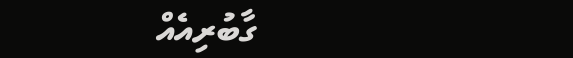ގާބުރިއެއް